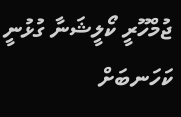ޖުމްހޫރީ ކޯލީޝަނާ ގުޅުނީ ކަހަނބަށް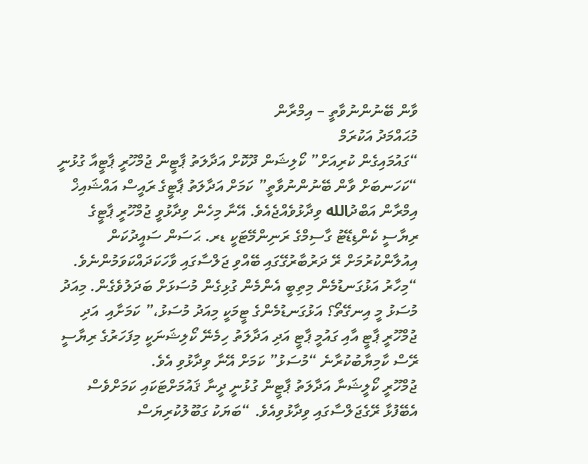ވާން ބޭނުންނުވާތީ – އިމްރާން
މުޙައްމަދު އަކުރަމް
“ގައުމައިގެން ކުރިއަށް” ކޯލިޝަން ދޫކޮށް އަދާލަތު ޕާޓީން ޖުމްހޫރީ ޕާޓީއާ ގުޅުނީ “ކަހަނބަށް ވާން ބޭނުންނުވާތީ” ކަމަށް އަދާލަތު ޕާޓީގެ ރައީސް އައްޝައިޚް އިމްރާން އަބްދުالله ވިދާޅުވެއްޖެއެވެ. އޭނާ މިހެން ވިދާޅުވީ ޖުމްހޫރީ ޕާޓީގެ ރިޔާސީ ކެންޑިޑޭޓު ގާސިމްގެ ރަނިންމޭޓަކީ ޑރ. ޙަސަން ސައީދުކަން އިއުލާންކުރުމަށް ރޭ ދަރުބާރުގޭގައި ބޭއްވި ޖަލްސާގައި ވާހަކަދައްކަވަމުންނެވެ.
“މިހާރު އަޅުގަނޑުމެން މިތިބީ އެންމެން ގުޅިގެން މުސަޅަށް ބަދަލުވެގެން. މިއަދު މުސަޅު މީ އިނގޭތޯ؟ އަޅުގަނޑުމެންގެ ޓީމަކީ މިއަދު މުސަޅު،” ކަމަށާއި  އަދި ޖުމްހޫރީ ޕާޓީ އާއި ގައުމީ ޕާޓީ އަދި އަދާލަތު ހިމެނޭ ކޯލިޝަނަކީ މިފަހަރުގެ ރިޔާސީ ރޭސް ކާމިޔާބުކުރާނެ “މުސަޅު” ކަމަށް އޭނާ ވިދާޅުވި އެވެ.
ޖުމްހޫރީ ކޯލީޝަނާ އަދާލަތު ޕާޓީން ގުޅުނީ ދީނާ ޤައުމަށްޓަކައި ކަމަށްވެސް އެބޭފުޅާ ރޭގެޖަލްސާގައި ވިދާޅުވިއެވެ. “ބަޔަކު ގަބޫލުކުރިޔަސް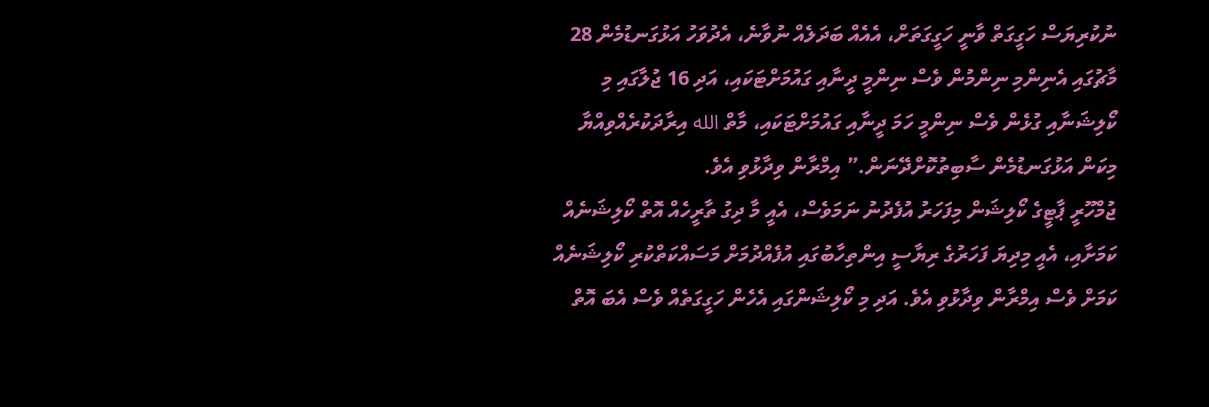ނުކުރިޔަސް ހަގީގަތް ވާނީ ހަގީގަތަށް، އެއެއް ބަދަލެއް ނުވާނެ، އެދުވަހު އަޅުގަނޑުމެން 28 މާޗުގައި އެނިންމި ނިންމުން ވެސް ނިންމީ ދީނާއި ގައުމަށްޓަކައި، އަދި 16 ޖުލާގައި މި ކޯލިޝަނާއި ގުޅެން ވެސް ނިންމީ ހަމަ ދީނާއި ގައުމަށްޓަކައި، މާތް الله އިރާދަކުރެއްވިއްޔާ މިކަން އަޅުގަނޑުމެން ސާބިތުކޮށްދޭނަން.” އިމްރާން ވިދާޅުވި އެވެ.
ޖުމްހޫރީ ޕާޓީގެ ކޯލިޝަން މިފަހަރު އުފެދުނު ނަމަވެސް، އެއީ މާ ދިގު ތާރީހެއް އޮތް ކޯލިޝަނެއް ކަމަށާއި، އެއީ މިދިޔަ ފަހަރުގެ ރިޔާސީ އިންތިހާބުގައި އުފެއްދުމަށް މަސައްކަތްކުރި ކޯލިޝަނެއް ކަމަށް ވެސް އިމްރާން ވިދާޅުވި އެވެ. އަދި މި ކޯލިޝަންގައި އެހެން ހަގީގަތެއް ވެސް އެބަ އޮތް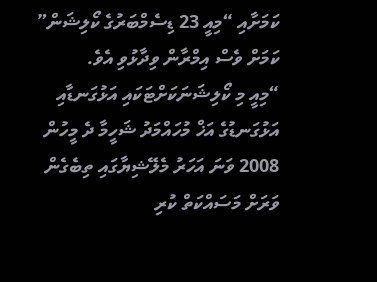ކަމަށާއި “މިއީ 23 ޑިސެމްބަރުގެ ކޯލިޝަން” ކަމަށް ވެސް އިމްރާން ވިދާޅުވި އެވެ.
“މިއީ މި ކޯލިޝަނަކަށްޓަކައި އަޅުގަނޑާއި އަޅުގަނޑުގެ އަޚް މުހައްމަދު ޝަހީމާ ދެ މީހުން 2008 ވަނަ އަހަރު މެލޭޝިޔާގައި ތިބެގެން ވަރަށް މަސައްކަތް ކުރި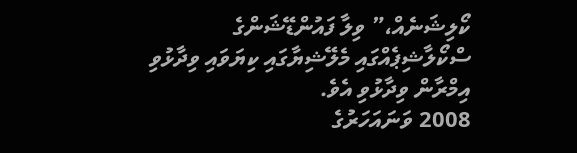ކޯލިޝަނެއް،” ވިލާ ފައުންޑޭޝަންގެ ސްކޯލާޝިޕެއްގައި މެލޭޝިޔާގައި ކިޔަވައި ވިދާޅުވި އިމްރާން ވިދާޅުވި އެވެ.
2008 ވަނައަހަރުގެ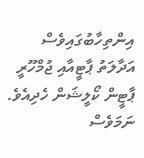އިންތިހާބުގައިވެސް އަދާލަތު ޕާޓީއާއި ޖުމްހޫރީ ޕާޓީން ކޯލީޝަން ހެދިއެވެ. ނަމަވެސް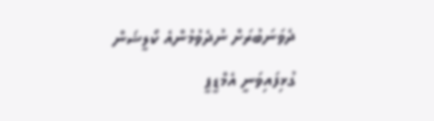ދެވަނަބުރަށް ނުދެވުމުންއެ ކޯލީޝަން ގުޅިފައިވަނީ އެމްޑީޕީ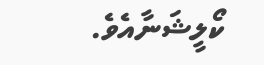ކޯލީޝަނާއެވެ.